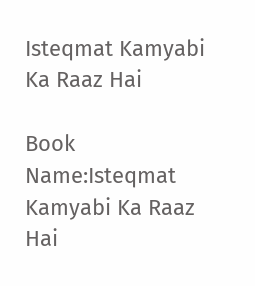Isteqmat Kamyabi Ka Raaz Hai

Book Name:Isteqmat Kamyabi Ka Raaz Hai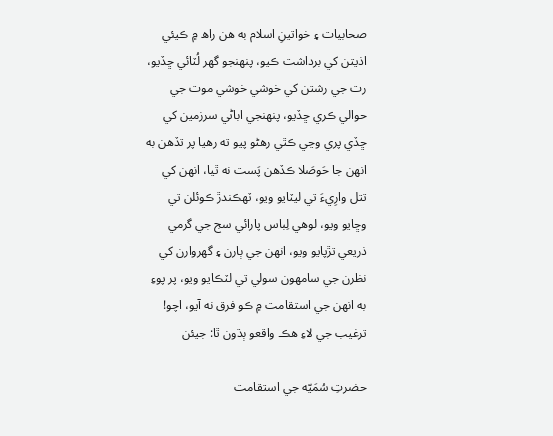صحابيات ۽ خواتينِ اسلام به هن راھ ۾ ڪيئي اذيتن کي برداشت ڪيو، پنهنجو گھر لُٽائي ڇڏيو، رت جي رشتن کي خوشي خوشي موت جي حوالي ڪري ڇڏيو، پنهنجي اباڻي سرزمين کي ڇڏي پري وڃي ڪٿي رهڻو پيو ته رهيا پر تڏهن به انهن جا حَوصَلا ڪڏهن پَست نه ٿيا، انهن کي تتل وارِيءَ تي ليٽايو ويو، ٽهڪندڙ ڪوئلن تي وڇايو ويو، لوهي لِباس پارائي سج جي گرمي ذريعي تڙپايو ويو، انهن جي ٻارن ۽ گھروارن کي نظرن جي سامهون سولي تي لٽڪايو ويو، پر پوءِ به انهن جي استقامت ۾ ڪو فرق نه آيو، اچو! ترغيب جي لاءِ هڪ واقعو ٻڌون ٿا: جيئن

حضرتِ سُمَيّه جي استقامت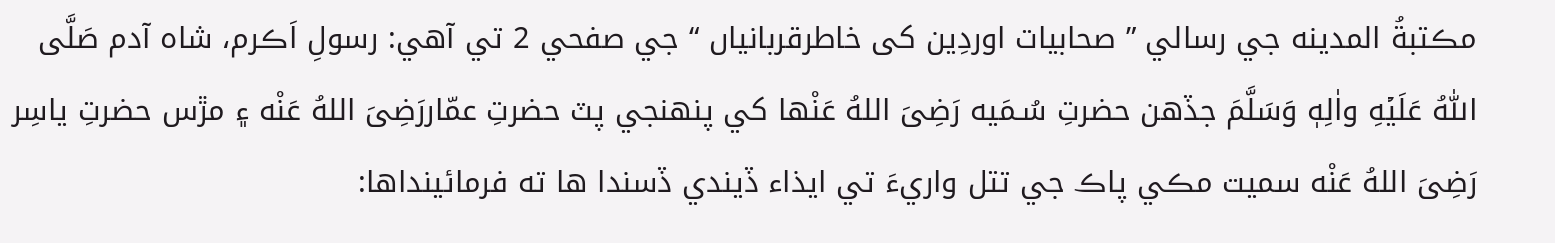مڪتبةُ المدينه جي رسالي ” صحابیات اوردِین کی خاطرقربانیاں “ جي صفحي 2 تي آهي: رسولِ اَڪرم، شاه آدم صَلَّى اللّٰهُ عَلَيۡهِ واٰلِهٖ وَسَلَّمَ جڏهن حضرتِ سُـمَيه رَضِىَ اللهُ عَنْها کي پنهنجي پٽ حضرتِ عمّاررَضِىَ اللهُ عَنْه ۽ مڙس حضرتِ ياسِر رَضِىَ اللهُ عَنْه سميت مڪي پاڪ جي تتل واريءَ تي ايذاء ڏيندي ڏسندا ها ته فرمائينداها: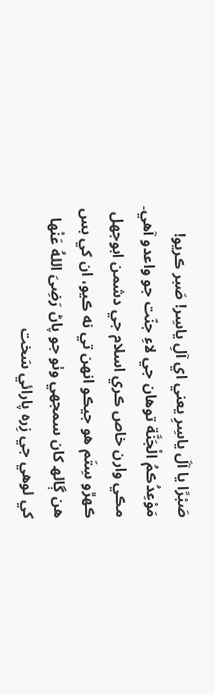صَبْرًا يا آلَ ياسِرِ يعني اي آلِ ياسِر! صَبر ڪريو! مَوْعِدُڪمُ الْجَنَّة توهان جي لاءِ جنّت جو واعدو آهي۔ مڪي وارن خاص ڪري اسلام جي دشمن ابوجهل ڪهڙو سِتَم هو جيڪو انهن تي نه ڪيو، ان کي بس هن ڳالھ کان سمجھي وٺو جو پاڻ رَضِىَ اللهُ عَنْها کي لوهي جي زِره پارائي سَخت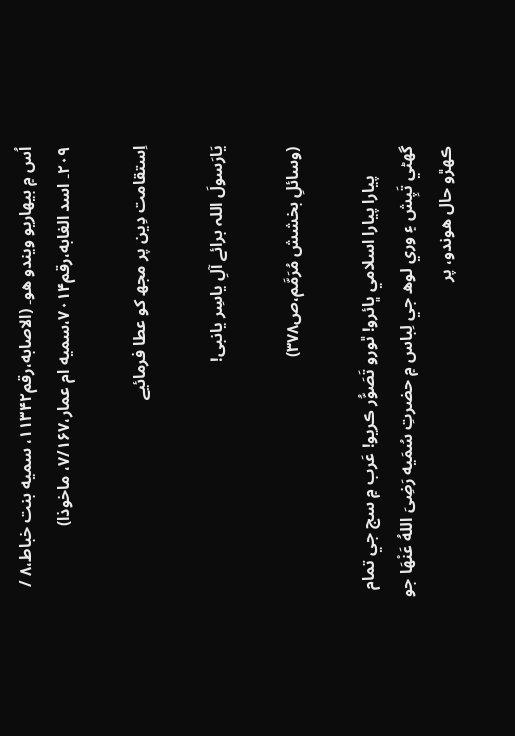اُس ۾ بيهاريو ويندو هو۔ (الاصابه،رقم۱۱۳۴۲، سميه بنت خباط،۸ / ۲۰۹۔ اسد الغابه،رقم۷۰۱۴،سميه ام عمار،۷/۱۶۷، ماخوذا)

اِستقامت دِین پر مجھ کو عطا فرمائیے

یَارَسولَ اللہ برائے آلِ یاسِر یانبی!

(وسائلِ بخشش مُرَمَّم،ص۳۷۸)

       پيارا پيارا اسلامي ڀائرو! ٿورو تَصَوُّر ڪريو! عَرب ۾ سج جي تمام گهڻي تَپِش ۽ وري لوھ جي لِباس ۾ حضرتِ سُمَيه رَضِىَ اللهُ عَنْهَا جو ڪهڙو حال هوندو، پر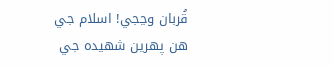قُربان وڃجي! اسلام جي هن پهرين شهيده جي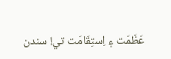عَظَمَت ۽ اِستِقَامَت تي! سندن